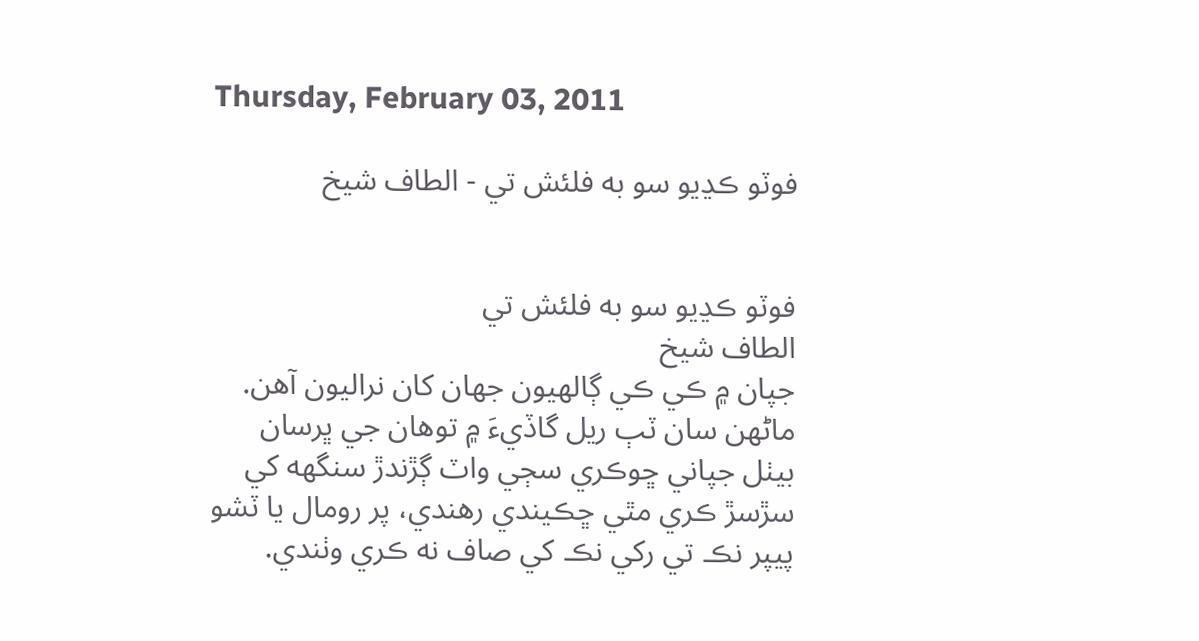Thursday, February 03, 2011

فوٽو ڪڍيو سو به فلئش تي - الطاف شيخ


فوٽو ڪڍيو سو به فلئش تي
الطاف شيخ
جپان ۾ ڪي ڪي ڳالهيون جهان کان نراليون آهن. ماڻهن سان ٽٻ ريل گاڏيءَ ۾ توهان جي ڀرسان بيٺل جپاني ڇوڪري سڄي واٽ ڳڙندڙ سنگهه کي سڙسڙ ڪري مٿي ڇڪيندي رهندي، پر رومال يا ٽشو پيپر نڪ تي رکي نڪ کي صاف نه ڪري وٺندي.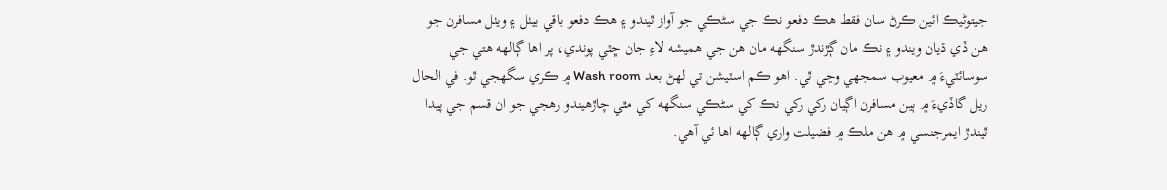جيتوڻيڪ ائين ڪرڻ سان فقط هڪ دفعو نڪ جي سڻڪي جو آواز ٿيندو ۽ هڪ دفعو باقي بيٺل ۽ ويٺل مسافرن جو هن ڏي ڌيان ويندو ۽ نڪ مان ڳڙندڙ سنگهه مان هن جي هميشه لاءِ جان ڇٽي پوندي، پر اها ڳالهه هتي جي سوسائٽيءَ ۾ معيوب سمجهي وڃي ٿي. اهو ڪم اسٽيشن تي لهڻ بعد Wash room ۾ ڪري سگهجي ٿو. في الحال ريل گاڏيءَ ۾ ٻين مسافرن اڳيان رکي رکي نڪ کي سڻڪي سنگهه کي مٿي چاڙهيندو رهجي جو ان قسم جي پيدا ٿيندڙ ايمرجنسي ۾ هن ملڪ ۾ فضيلت واري ڳالهه اها ئي آهي.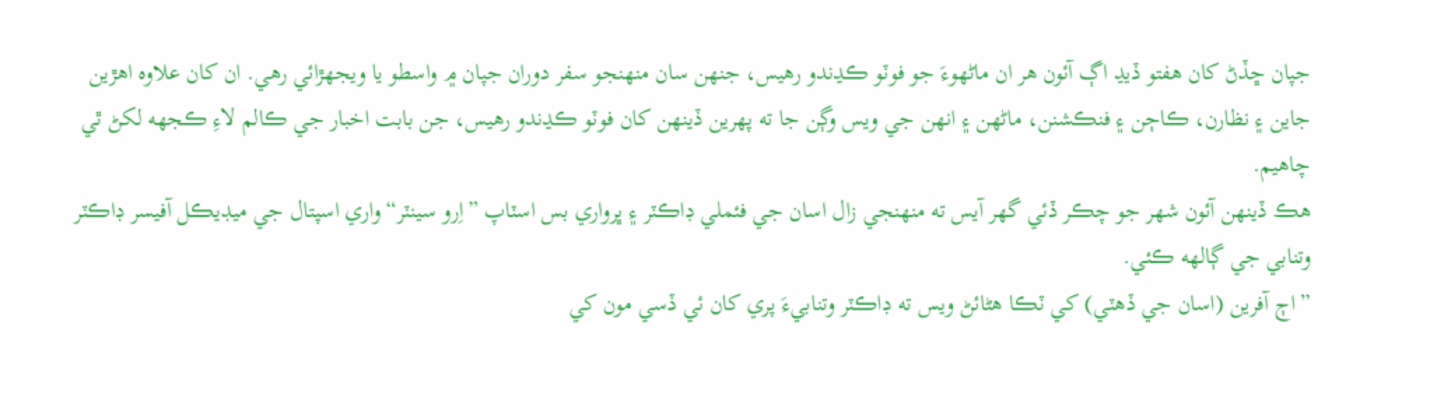جپان ڇڏڻ کان هفتو ڏيڍ اڳ آئون هر ان ماڻهوءَ جو فوٽو ڪڍندو رهيس، جنهن سان منهنجو سفر دوران جپان ۾ واسطو يا ويجهڙائي رهي. ان کان علاوه اهڙين جاين ۽ نظارن، ڪاڄن ۽ فنڪشنن، ماڻهن ۽ انهن جي ويس وڳن جا ته پهرين ڏينهن کان فوٽو ڪڍندو رهيس، جن بابت اخبار جي ڪالم لاءِ ڪجهه لکڻ ٿي چاهيم.
هڪ ڏينهن آئون شهر جو چڪر ڏئي گهر آيس ته منهنجي زال اسان جي فئملي ڊاڪٽر ۽ ڀرواري بس اسٽاپ ”اِرو سينٽر“ واري اسپتال جي ميڊيڪل آفيسر ڊاڪٽر وتنابي جي ڳالهه ڪئي.
”اڄ آفرين (اسان جي ڏهٽي) کي ٽڪا هڻائڻ ويس ته ڊاڪٽر وتنابيءَ پري کان ئي ڏسي مون کي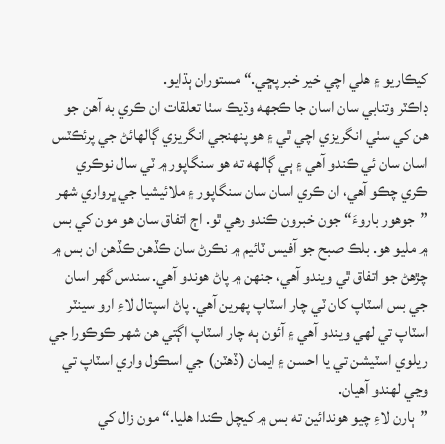کيڪاريو ۽ هلي اچي خير خبر پڇي.“ مستوران ٻڌايو.
ڊاڪٽر وتنابي سان اسان جا ڪجهه وڌيڪ سٺا تعلقات ان ڪري به آهن جو هن کي سٺي انگريزي اچي ٿي ۽ هو پنهنجي انگريزي ڳالهائڻ جي پرئڪٽس اسان سان ئي ڪندو آهي ۽ ٻي ڳالهه ته هو سنگاپور ۾ ٽي سال نوڪري ڪري چڪو آهي، ان ڪري اسان سان سنگاپور ۽ ملائيشيا جي ڀرواري شهر ”جوهور باروءَ“ جون خبرون ڪندو رهي ٿو. اڄ اتفاق سان هو مون کي بس ۾ مليو هو. بلڪ صبح جو آفيس ٽائيم ۾ نڪرڻ سان ڪڏهن ڪڏهن ان بس ۾ چڙهڻ جو اتفاق ٿي ويندو آهي، جنهن ۾ پاڻ هوندو آهي. سندس گهر اسان جي بس اسٽاپ کان ٽي چار اسٽاپ پهرين آهي. پاڻ اسپتال لاءِ ارو سينٽر اسٽاپ تي لهي ويندو آهي ۽ آئون ٻه چار اسٽاپ اڳتي هن شهر ڪوڪورا جي ريلوي اسٽيشن تي يا احسن ۽ ايمان (ڏهٽن) جي اسڪول واري اسٽاپ تي وڃي لهندو آهيان.
”ٻارن لاءِ چيو هوندائين ته بس ۾ کيچل ڪندا هليا.“ مون زال کي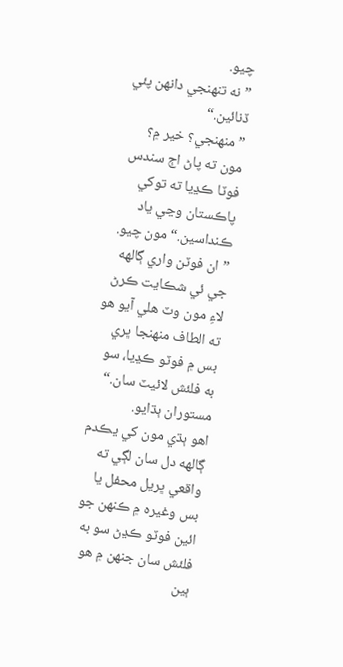چيو.
”نه تنهنجي دانهن پئي ڏنائين.“
”منهنجي؟ خير ۾؟ مون ته پاڻ اڄ سندس فوٽا ڪڍيا ته توکي پاڪستان وڃي ياد ڪنداسين.“ مون چيو.
”ان فوٽن واري ڳالهه جي ئي شڪايت ڪرڻ لاءِ مون وٽ هلي آيو هو ته الطاف منهنجا ڀري بس ۾ فوٽو ڪڍيا، سو به فلئش لائيٽ سان.“ مستوران ٻڌايو.
اهو ٻڌي مون کي يڪدم ڳالهه دل سان لڳي ته واقعي ڀريل محفل يا بس وغيره ۾ ڪنهن جو ائين فوٽو ڪڍڻ سو به فلئش سان جنهن ۾ هو ٻين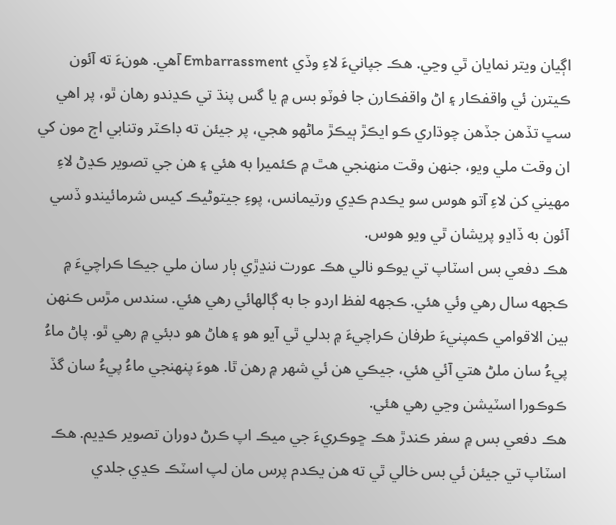اڳيان ويتر نمايان ٿي وڃي. هڪ جپانيءَ لاءِ وڏي Embarrassment آهي. هونءَ ته آئون ڪيترن ئي واقفڪار ۽ اڻ واقفڪارن جا فوٽو بس ۾ يا گس پنڌ تي ڪڍندو رهان ٿو، پر اهي سڀ تڏهن جڏهن چوڌاري ڪو ايڪڙ ٻيڪڙ ماڻهو هجي، پر جيئن ته ڊاڪٽر وتنابي اڄ مون کي ان وقت ملي ويو، جنهن وقت منهنجي هٿ ۾ ڪئميرا به هئي ۽ هن جي تصوير ڪڍڻ لاءِ مهيني کن لاءِ آتو هوس سو يڪدم ڪڍي ورتيمانس، پوءِ جيتوڻيڪ کيس شرمائيندو ڏسي آئون به ڏاڍو پريشان ٿي ويو هوس.
هڪ دفعي بس اسٽاپ تي يوڪو نالي هڪ عورت ننڍڙي ٻار سان ملي جيڪا ڪراچيءَ ۾ ڪجهه سال رهي وئي هئي. ڪجهه لفظ اردو جا به ڳالهائي رهي هئي. سندس مڙس ڪنهن بين الاقوامي ڪمپنيءَ طرفان ڪراچيءَ ۾ بدلي ٿي آيو هو ۽ هاڻ هو دبئي ۾ رهي ٿو. پاڻ ماءُ پيءُ سان ملڻ هتي آئي هئي، جيڪي هن ئي شهر ۾ رهن ٿا. هوءَ پنهنجي ماءُ پيءُ سان گڏ ڪوڪورا اسٽيشن وڃي رهي هئي.
هڪ دفعي بس ۾ سفر ڪندڙ هڪ ڇوڪريءَ جي ميڪ اپ ڪرڻ دوران تصوير ڪڍيم. هڪ اسٽاپ تي جيئن ئي بس خالي ٿي ته هن يڪدم پرس مان لپ اسٽڪ ڪڍي جلدي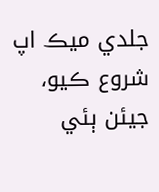جلدي ميڪ اپ شروع ڪيو، جيئن ٻئي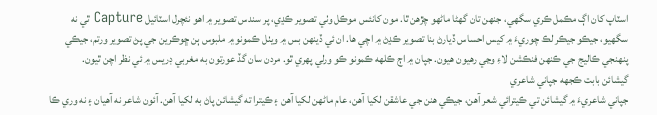اسٽاپ کان اڳ مڪمل ڪري سگهي، جنهن تان گهڻا ماڻهو چڙهن ٿا. مون کانئس موڪل وٺي تصوير ڪڍي، پر سندس تصوير ۾ اهو نئچرل اسٽائيل Capture ٿي نه سگهيو، جيڪو جيڪر لڪ چوريءَ ۾ کيس احساس ڏيارڻ بنا تصوير ڪڍڻ ۾ اچي ها. ان ئي ڏينهن بس ۾ ويٺل ڪمونو ۾ ملبوس ٻن ڇوڪرين جي پڻ تصوير ورتم، جيڪي پنهنجي ڪاليج جي ڪنهن فنڪشن لاءِ وڃي رهيون هيون. جپان ۾ اڄ ڪلهه ڪمونو ڪو ورلي پهري ٿو. مردن سان گڏ عورتون به مغربي ڊريس ۾ ئي نظر اچن ٿيون.
گيشائن بابت ڪجهه جپاني شاعري
جپاني شاعريءَ ۾ گيشائن تي ڪيترائي شعر آهن، جيڪي هنن جي عاشقن لکيا آهن، عام ماڻهن لکيا آهن ۽ ڪيترا ته گيشائن پاڻ به لکيا آهن. آئون شاعر نه آهيان ۽ نه وري ڪا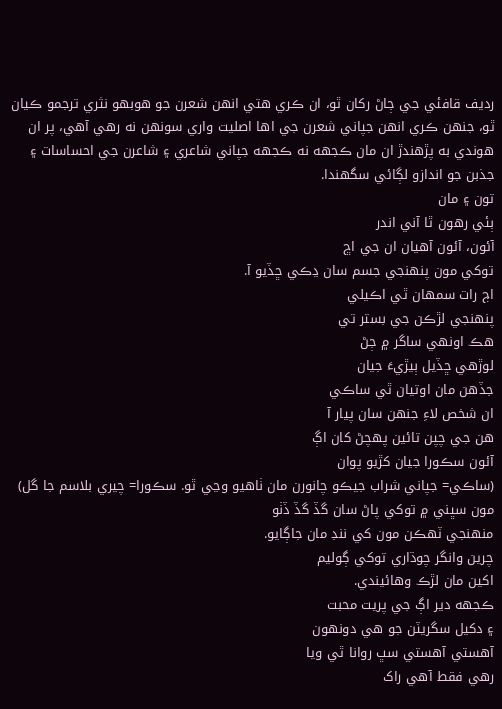رديف قافئي جي ڄاڻ رکان ٿو، ان ڪري هتي انهن شعرن جو هوبهو نثري ترجمو ڪيان ٿو، جنهن ڪري انهن جپاني شعرن جي اها اصليت واري سونهن نه رهي آهي، پر ان هوندي به پڙهندڙ ان مان ڪجهه نه ڪجهه جپاني شاعري ۽ شاعرن جي احساسات ۽ جذبن جو اندازو لڳائي سگهندا.
تون ۽ مان
ٻئي رهون ٿا آني اندر
آئون، آئون آهيان ان جي اڇ
توکي مون پنهنجي جسم سان ڍڪي ڇڏيو آ.
اڄ رات سمهان ٿي اڪيلي
پنهنجي لڙڪن جي بستر تي
هڪ اونهي ساگر ۾ ڄڻ
لوڙهي ڇڏيل ٻيڙيءَ جيان
جڏهن مان اوتيان ٿي ساڪي
ان شخص لاءِ جنهن سان پيار آ
هن جي چپن تائين پهچڻ کان اڳ
آئون سڪورا جيان کڙيو پوان
(ساڪي= جپاني شراب جيڪو چانورن مان ٺاهيو وڃي ٿو. سڪورا= چيري بلاسم جا گل)
مون سڀني ۾ توکي پاڻ سان گڏ گڏ ڏٺو
منهنجي ٽهڪن مون کي ننڊ مان جاڳايو.
چرين وانگر چوڌاري توکي ڳوليم
اکين مان لڙڪ وهائيندي.
ڪجهه دير اڳ جي پريت محبت
۽ دکيل سگريٽن جو هي دونهون
آهستي آهستي سڀ روانا ٿي ويا
رهي فقط آهي راک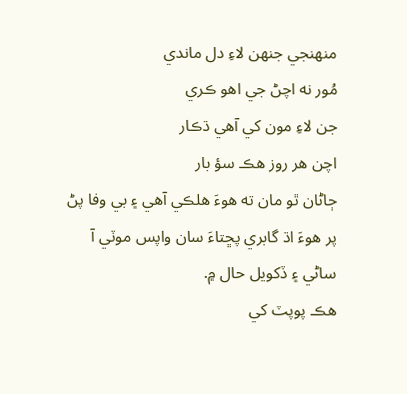منهنجي جنهن لاءِ دل ماندي
مُور نه اچڻ جي اهو ڪري
جن لاءِ مون کي آهي ڌڪار
اچن هر روز هڪ سؤ بار
ڄاڻان ٿو مان ته هوءَ هلڪي آهي ۽ بي وفا پڻ
پر هوءَ اڌ گابري پڇتاءَ سان واپس موٽي آ
ساڻي ۽ ڏکويل حال ۾.
هڪ پوپٽ کي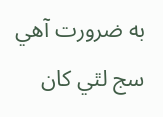به ضرورت آهي
سج لٿي کان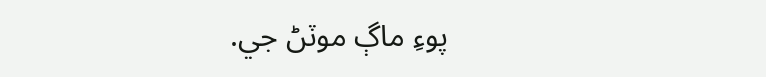پوءِ ماڳ موٽڻ جي.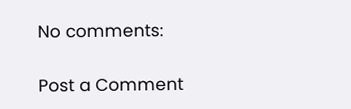No comments:

Post a Comment